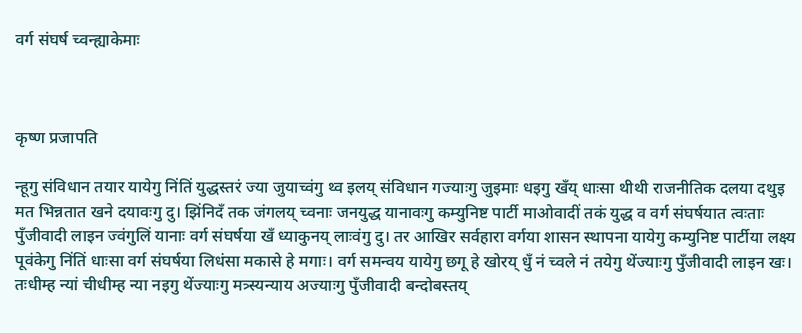वर्ग संघर्ष च्वन्ह्याकेमाः



कृष्ण प्रजापति

न्हूगु संविधान तयार यायेगु निंतिं युद्धस्तरं ज्या जुयाच्वंगु थ्व इलय् संविधान गज्याःगु जुइमाः धइगु खँय् धाःसा थीथी राजनीतिक दलया दथुइ मत भिन्नतात खने दयावःगु दु। झिंनिदँ तक जंगलय् च्वनाः जनयुद्ध यानावःगु कम्युनिष्ट पार्टी माओवादीं तकं युद्ध व वर्ग संघर्षयात त्वःताः पुँजीवादी लाइन ज्वंगुलिं यानाः वर्ग संघर्षया खँ ध्याकुनय् लाःवंगु दु। तर आखिर सर्वहारा वर्गया शासन स्थापना यायेगु कम्युनिष्ट पार्टीया लक्ष्य पूवंकेगु निंतिं धाःसा वर्ग संघर्षया लिधंसा मकासे हे मगाः। वर्ग समन्वय यायेगु छगू हे खोरय् धुँ नं च्वले नं तयेगु थेंज्याःगु पुँजीवादी लाइन खः। तःधीम्ह न्यां चीधीम्ह न्या नइगु थेंज्याःगु मत्र्स्यन्याय अज्याःगु पुँजीवादी बन्दोबस्तय्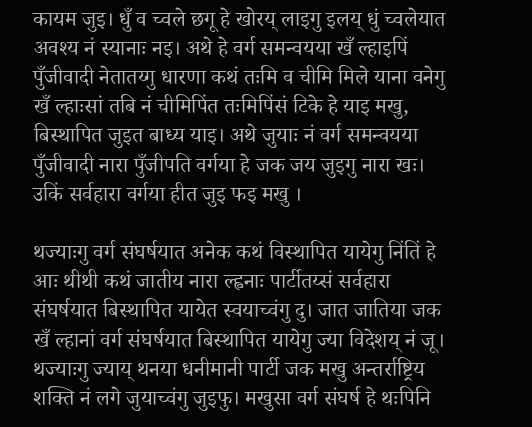कायम जुइ। धुँ व च्वले छगू हे खोरय् लाइगु इलय् धुं च्वलेयात अवश्य नं स्यानाः नइ। अथे हे वर्ग समन्वयया खँ ल्हाइपिं पुँजीवादी नेतातय्गु धारणा कथं तःमि व चीमि मिले याना वनेगु खँ ल्हाःसां तबि नं चीमिपिंत तःमिपिंसं टिके हे याइ मखु, बिस्थापित जुइत बाध्य याइ। अथे जुयाः नं वर्ग समन्वयया पुँजीवादी नारा पुँजीपति वर्गया हे जक जय जुइगु नारा खः। उकिं सर्वहारा वर्गया हीत जुइ फइ मखु ।

थज्याःगु वर्ग संघर्षयात अनेक कथं विस्थापित यायेगु निंतिं हे आः थीथी कथं जातीय नारा ल्ह्वनाः पार्टीतय्सं सर्वहारा संघर्षयात बिस्थापित यायेत स्वयाच्वंगु दु। जात जातिया जक खँ ल्हानां वर्ग संघर्षयात बिस्थापित यायेगु ज्या विदेशय् नं जू। थज्याःगु ज्याय् थनया धनीमानी पार्टी जक मखु अन्तर्राष्ट्रिय शक्ति नं लगे जुयाच्वंगु जुइफु। मखुसा वर्ग संघर्ष हे थःपिनि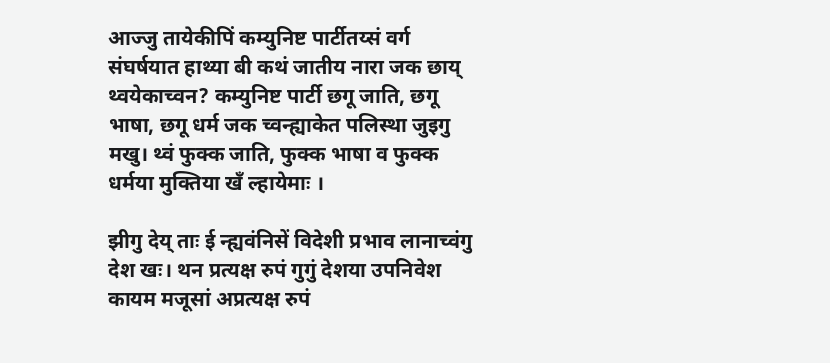आज्जु तायेकीपिं कम्युनिष्ट पार्टीतय्सं वर्ग संघर्षयात हाथ्या बी कथं जातीय नारा जक छाय् थ्वयेकाच्वन? कम्युनिष्ट पार्टी छगू जाति, छगू भाषा, छगू धर्म जक च्वन्ह्याकेत पलिस्था जुइगु मखु। थ्वं फुक्क जाति, फुक्क भाषा व फुक्क धर्मया मुक्तिया खँ ल्हायेमाः ।

झीगु देय् ताः ई न्ह्यवंनिसें विदेशी प्रभाव लानाच्वंगु देश खः। थन प्रत्यक्ष रुपं गुगुं देशया उपनिवेश कायम मजूसां अप्रत्यक्ष रुपं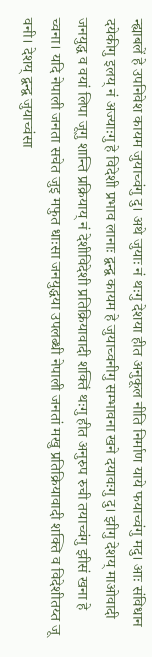न्ह्याबलें हे उपनिवेश कायम जुयाच्वंगु दु। अथे जुयाः नं थःगु देशया हीत अनुकूल नीति निर्माण याये फयाच्वंगु मदु। आः संविधान दयेकीगु इलय् नं अज्याःगु हे विदेशी प्रभाव लानाः द्वन्द्व कायम हे जुयाच्वनीगु सम्भावना खने दयावःगु दु। झीगु देशय् माओवादी जनयुद्ध व वयां लिपा जूगु शान्ति प्रक्रियाय् नं देशीविदेशी प्रतिक्रियावादी शक्तिं थःगु हीत अनुरुप रुची तयाच्वंगु झीसं खना हे च्वना। यदि नेपाली जनता सचेत जुइ मफुत धाःसा जनयुद्धया उपलब्धी नेपाली जनतां मखु प्रतिक्रियावादी शक्ति व विदेशीतय्त जू वनी। देशय् द्वन्द्व जुयाच्वंसा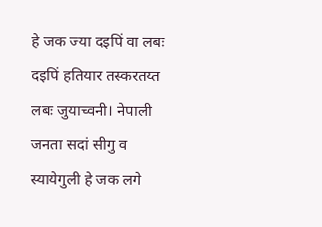हे जक ज्या दइपिं वा लबः दइपिं हतियार तस्करतय्त लबः जुयाच्वनी। नेपाली जनता सदां सीगु व स्यायेगुली हे जक लगे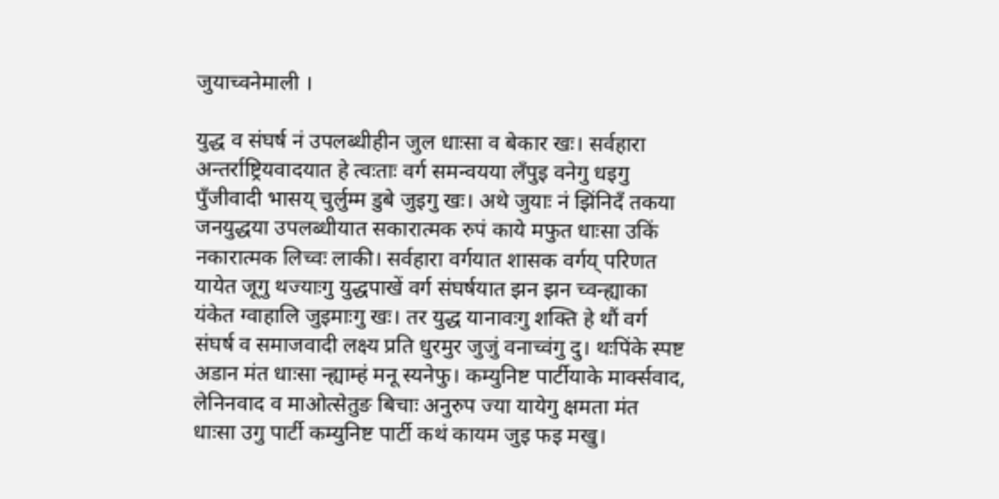जुयाच्वनेमाली ।

युद्ध व संघर्ष नं उपलब्धीहीन जुल धाःसा व बेकार खः। सर्वहारा अन्तर्राष्ट्रियवादयात हे त्वःताः वर्ग समन्वयया लँपुइ वनेगु धइगु पुँजीवादी भासय् चुर्लुम्म डुबे जुइगु खः। अथे जुयाः नं झिंनिदँ तकया जनयुद्धया उपलब्धीयात सकारात्मक रुपं काये मफुत धाःसा उकिं नकारात्मक लिच्वः लाकी। सर्वहारा वर्गयात शासक वर्गय् परिणत यायेत जूगु थज्याःगु युद्धपाखें वर्ग संघर्षयात झन झन च्वन्ह्याका यंकेत ग्वाहालि जुइमाःगु खः। तर युद्ध यानावःगु शक्ति हे थौं वर्ग संघर्ष व समाजवादी लक्ष्य प्रति धुरमुर जुजुं वनाच्वंगु दु। थःपिंके स्पष्ट अडान मंत धाःसा न्ह्याम्हं मनू स्यनेफु। कम्युनिष्ट पार्टीयाके मार्क्सवाद, लेनिनवाद व माओत्सेतुङ बिचाः अनुरुप ज्या यायेगु क्षमता मंत धाःसा उगु पार्टी कम्युनिष्ट पार्टी कथं कायम जुइ फइ मखु।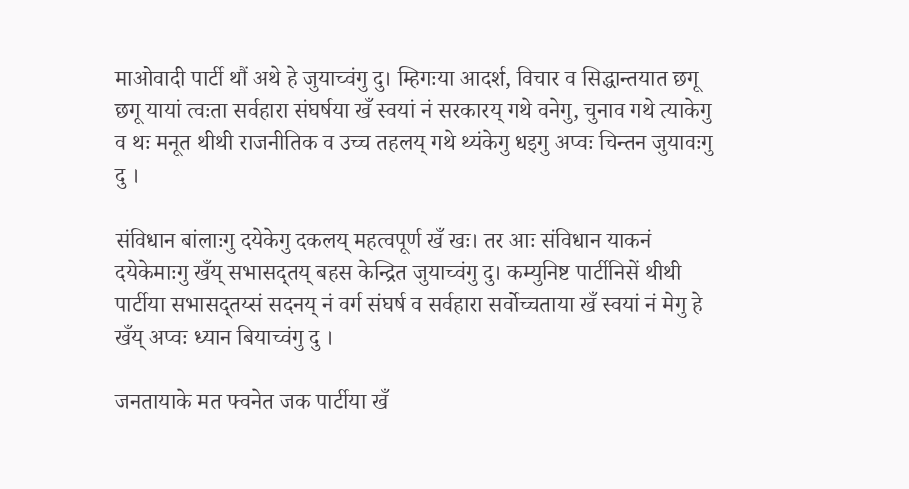माओवादी पार्टी थौं अथे हे जुयाच्वंगु दु। म्हिगःया आदर्श, विचार व सिद्धान्तयात छगू छगू यायां त्वःता सर्वहारा संघर्षया खँ स्वयां नं सरकारय् गथे वनेगु, चुनाव गथे त्याकेगु व थः मनूत थीथी राजनीतिक व उच्च तहलय् गथे थ्यंकेगु धइगु अप्वः चिन्तन जुयावःगु दु ।

संविधान बांलाःगु दयेकेगु दकलय् महत्वपूर्ण खँ खः। तर आः संविधान याकनं दयेकेमाःगु खँय् सभासद्तय् बहस केन्द्रित जुयाच्वंगु दु। कम्युनिष्ट पार्टीनिसें थीथी पार्टीया सभासद्तय्सं सदनय् नं वर्ग संघर्ष व सर्वहारा सर्वोच्चताया खँ स्वयां नं मेगु हे खँय् अप्वः ध्यान बियाच्वंगु दु ।

जनतायाके मत फ्वनेत जक पार्टीया खँ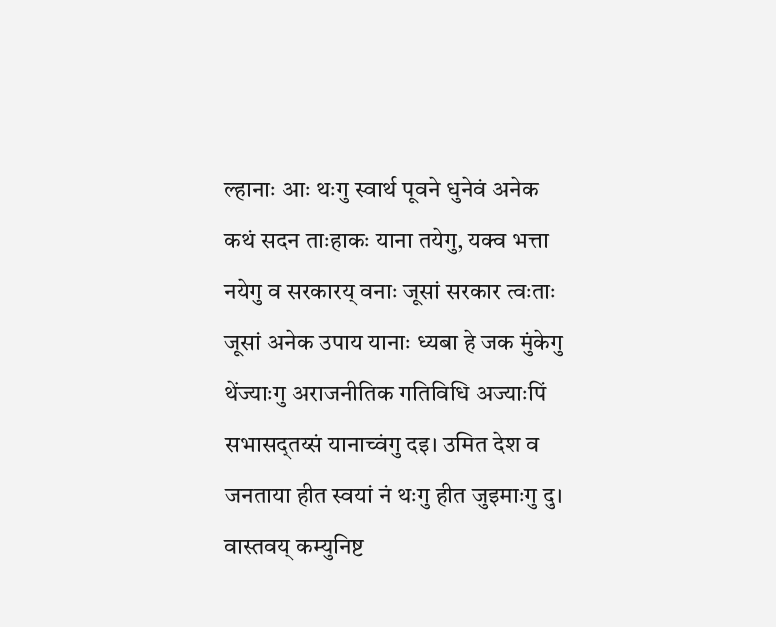ल्हानाः आः थःगु स्वार्थ पूवने धुनेवं अनेक कथं सदन ताःहाकः याना तयेगु, यक्व भत्ता नयेगु व सरकारय् वनाः जूसां सरकार त्वःताः जूसां अनेक उपाय यानाः ध्यबा हे जक मुंकेगु थेंज्याःगु अराजनीतिक गतिविधि अज्याःपिं सभासद्तय्सं यानाच्वंगु दइ। उमित देश व जनताया हीत स्वयां नं थःगु हीत जुइमाःगु दु। वास्तवय् कम्युनिष्ट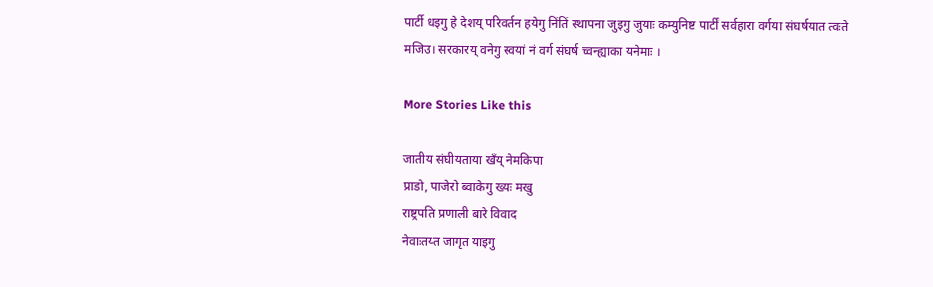पार्टी धइगु हे देशय् परिवर्तन हयेगु निंतिं स्थापना जुइगु जुयाः कम्युनिष्ट पार्टीं सर्वहारा वर्गया संघर्षयात त्वःते मजिउ। सरकारय् वनेगु स्वयां नं वर्ग संघर्ष च्वन्ह्याका यनेमाः ।

More Stories Like this

जातीय संघीयताया खँय् नेमकिपा
प्राडो, पाजेरो ब्वाकेगु ख्यः मखु
राष्ट्रपति प्रणाली बारे विवाद
नेवाःतय्त जागृत याइगु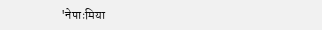'नेपाःमिया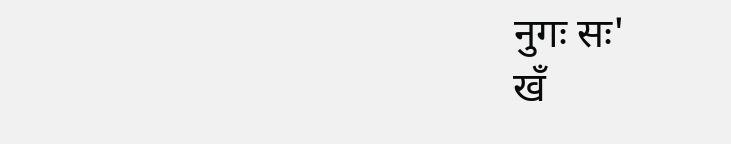नुगः सः'
खँ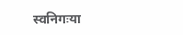स्वनिगःया